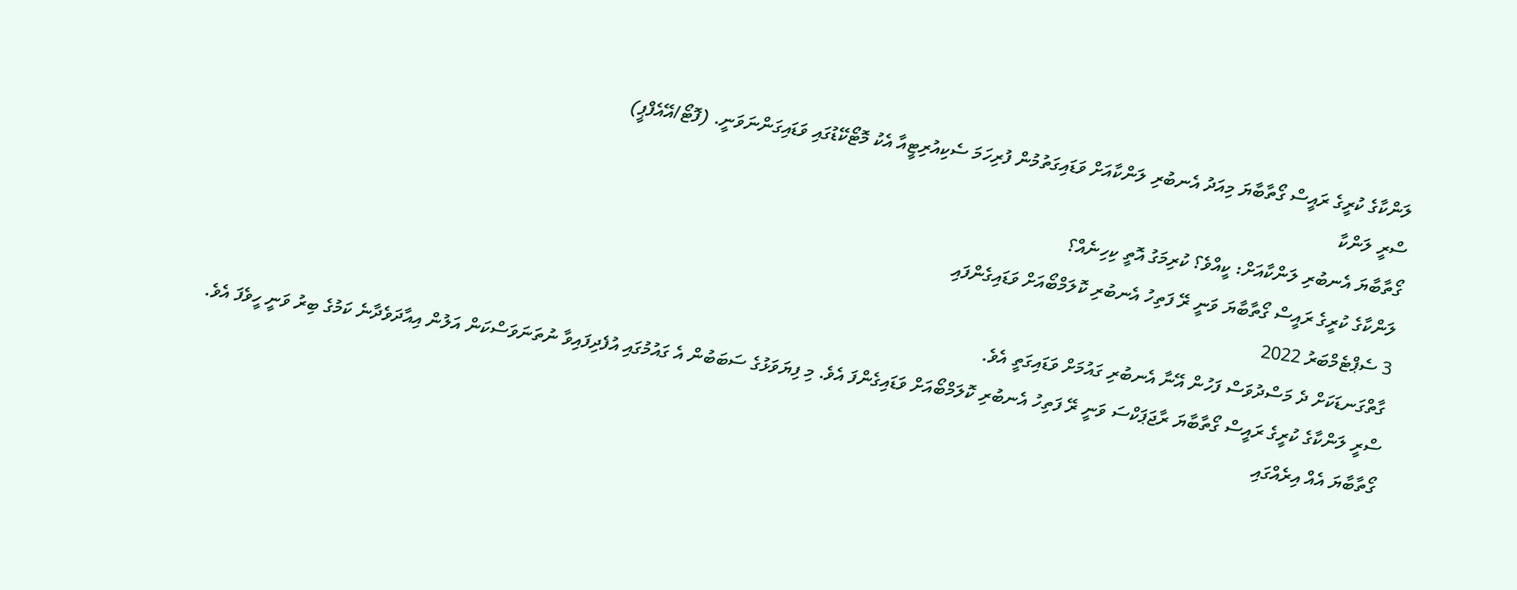ލަންކާގެ ކުރީގެ ރައީސް ގޯތާބާޔަ މިއަދު އެނބުރި ލަންކާއަށް ވަޑައިގަތުމުން ފުރިހަމަ ސެކިއުރިޓީއާ އެކު މޮޓޯކޭޑުގައި ވަޑައިގަންނަވަނީ. (ފޮޓޯ/އޭއެފްޕީ)
ސްރީ ލަންކާ
ގޯތާބާޔަ އެނބުރި ލަންކާއަށް: ކީއްވެ؟ ކުރިމަގު އޮތީ ކިހިނެއް؟
ލަންކާގެ ކުރީގެ ރައީސް ގޯތާބާޔަ ވަނީ ރޭ ފަތިހު އެނބުރި ކޮލަމްބޯއަށް ވަޑައިގެންފައި
3 ސެޕްޓެމްބަރު 2022
ގާތްގަނޑަކަށް ދެ މަސްދުވަސް ފަހުން އޭނާ އެނބުރި ގައުމަށް ވަޑައިގަތީ އެވެ.
ސްރީ ލަންކާގެ ކުރީގެ ރައީސް ގޯތާބާޔަ ރާޖަޕަކްސަ ވަނީ ރޭ ފަތިހު އެނބުރި ކޮލަމްބޯއަށް ވަޑައިގެންފަ އެވެ. މި ފިޔަވަޅުގެ ސަބަބުން އެ ގައުމުގައި އުފެދިފައިވާ ނުތަނަވަސްކަން އަލުން އިއާދަވެދާނެ ކަމުގެ ބިރު ވަނީ ހީވެފަ އެވެ.
ގޯތާބާޔަ އެއް އިރެއްގައި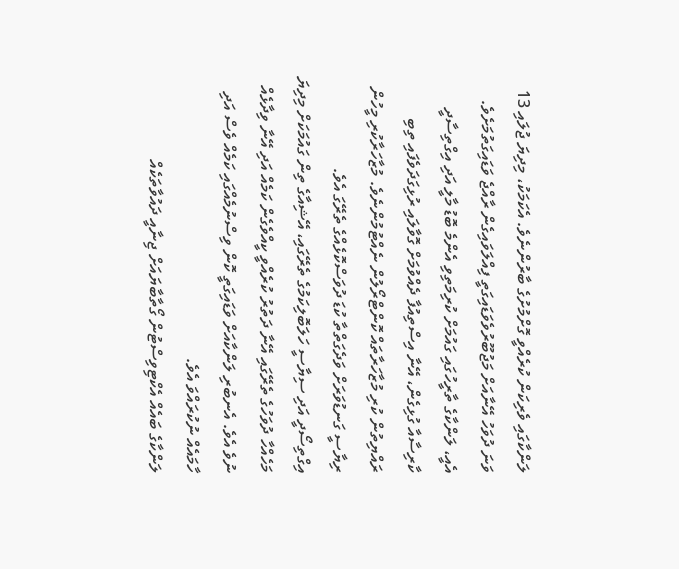ލަންކާގައި ވެރިކަން ކުރެއްވީ ގޮށްމުށުގެ ބާރުންނެވެ. އެކަމަކު، މިދިޔަ ޖުލައި 13 ވަނަ ދުވަހު އޭނާއަށް މަޖުބޫރުވެވަޑައިގަތީ ފިއްލަވައިގެން ރާއްޖެ ވަޑައިގަތުމަށެވެ. އެއީ، ލަންކާގެ ތާރީހުގައި ގައުމަށް ކުރިމަތިވި އެންމެ ބޮޑު މާލީ އަދި އިގްތިސާދީ ކާރިސާއާ ގުޅިގެން، އޭނާ އިސްތިއުފާ ދެއްވުމަށް ގޮވާލައި ރުޅިގަދަވެފައި ތިބި ރައްޔިތުން ކުރި މުޒާހަރާތައް ކޮންޓްރޯލުން ނެއްޓުމުންނެވެ. މުޒާހަރާކުރި މީހުން ރިޔާސީ ގަނޑުވަރަށް ވަދެގަތްތާ ކުޑަ ދުވަސްކޮޅެއްގެ ތެރޭގަ އެވެ.
އިގްތިސޯދީ އަދި ސިޔާސީ ހަލަބޮލިކަމުގެ ތެރޭގައި، އޭޝިއާގެ ތިން ގައުމަކަށް މިދިޔަ މަހެއްހާ ދުވަހުގެ ތެރޭގައި އޭނާ ދަތުރު ކުރެއްވީ ކީއްވެގެން ކަމެއް އަދި އޭނާ ވިދާޅެއް ނުވެ އެވެ. އެނބުރި ލަންކާއަށް ވަޑައިގަތީ ކޮން ވިސްނުމެއްގައި ކަމެއް ވެސް އަދި ހާމައެއް ނުކުރައްވަ އެވެ.
ލަންކާގެ ބައެއް އެކްޓިވިސްޓުން ގޯތާބާޔައަށް ޖިނާއީ ދައުވާތަކެއް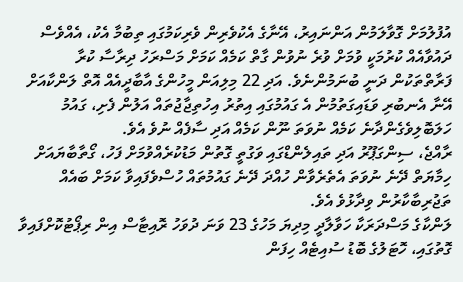އުފުލުމަށް ގޮވާލަމުން އަންނައިރު، އޭނާގެ އެކުވެރިން ވެރިކަމުގައި ތިބުމާ އެކު، އެއްވެސް ދައުވާއެއް ކުރުމަކީ ވުމަށް ވުރެ ނުވުން ގާތް ކަމެއް ކަމަށް މަސްރަހު ދިރާސާ ކުރާ ފަރާތްތަކުން ދަނީ ބުނަމުންނެވެ. އަދި 22 މިލިއަން މީހުންގެ އާބާދީއެއް އޮތް ލަންކާއަށް އޭނާ އެނބުރި ވަޑައިގަތުމުން އެ ގައުމުގައި އިތުރު އިހުތިޖާޖުތައް އަލުން ފެށި، ގައުމު ހަލަބޮލިވެގެންދާނެ ކަމެއް ނުވަތަ ނޫން ކަމެއް އަދި ސާފެއް ނުވެ އެވެ.
ރާއްޖެ، ސިންގަޕޫރު އަދި ތައިލެންޑްގައި ވަގުތީ ގޮތުން މަޑުކުރެއްވުމަށް ފަހު، ގޯތާބާޔައަށް ހިމާޔަތް ދޭނެ ނުވަތަ އެތެރެވާން ހުއްދަ ދޭނެ ގައުމުތައް ހުސްވެފައިވާ ކަމަށް ބައެއް ތަޖުރިބާކާރުން ވިދާޅުވެ އެވެ.
ލަންކާގެ މަސްދަރަކާ ހަވާލާދީ މިދިޔަ މަހުގެ 23 ވަނަ ދުވަހު ރޮއިޓާސް އިން ރިޕޯޓުކޮށްފައިވާ ގޮތުގައި، ހޮޓަލުގެ ބޮޑު ސުއިޓެއް ހިފަން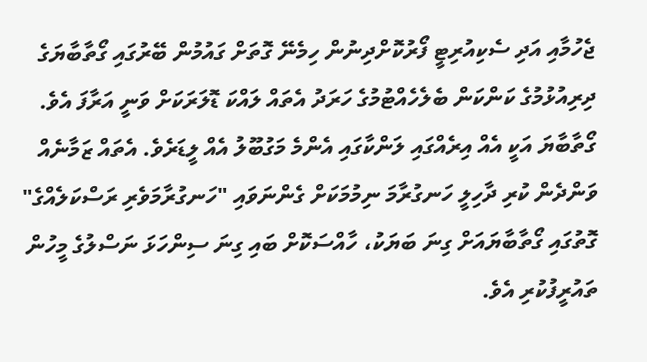ޖެހުމާއި އަދި ސެކިއުރިޓީ ފޯރުކޮށްދިނުން ހިމެނޭ ގޮތަށް ގައުމުން ބޭރުގައި ގޯތާބާޔަގެ ދިރިއުޅުމުގެ ކަންކަން ބެލެހެއްޓުމުގެ ހަރަދު އެތައް ލައްކަ ޑޮލަރަކަށް ވަނީ އަރާފަ އެވެ.
ގޯތާބާޔަ އަކީ އެއް އިރެއްގައި ލަންކާގައި އެންމެ މަގުބޫލު އެއް ލީޑަރެވެ. އެތައް ޒަމާނެއް ވަންދެން ކުރި ދާހިލީ ހަނގުރާމަ ނިމުމަކަށް ގެންނަވައި "ހަނގުރާމަވެރި ރަސްކަލެއްގެ" ގޮތުގައި ގޯތާބާޔައަށް ގިނަ ބަޔަކު، ހާއްސަކޮށް ބައި ގިނަ ސިންހަޅަ ނަސްލުގެ މީހުން ތައުރީފުކުރި އެވެ.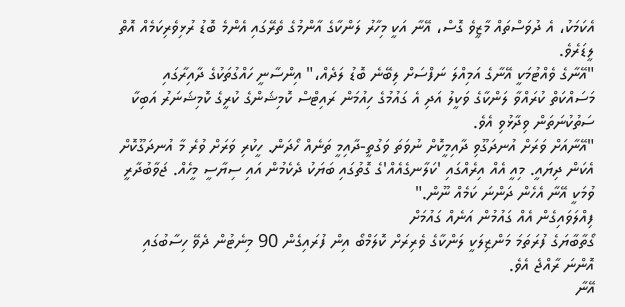އެކަމަކު، އެ ދުވަސްތައް މާޒީވެ ގޮސް، އޭނާ އަކީ މިހާރު ލަންކާގެ އާންމުގެ ތެރޭގައި އެންމެ ބޮޑު ރުޅިވެރިކަމެއް އޮތް ލީޑަރެވެ.
"އޭނާގެ ވެއްޓުމަކީ އޭނާގެ އަމިއްލަ ނަފްސަށް ލިބޭނެ ބޮޑު ލަދެއް،" އިންސާނީ ހައްގުތަކުގެ ދާއިރާގައި މަސައްކަތް ކުރައްވާ ލަންކާގެ ވަކީލު އަދި އެ ގައުމުގެ ހިއުމަން ރައިޓްސް ކޮމިޝަންގެ ކުރީގެ ކޮމިޝަނަރު އަބިކާ ސަތުކުނަތަން ވިދާޅުވި އެވެ.
"އޭނާއަށް ވަރަށް އުނދަގޫވި ދާއިމީކޮށް ނުވަތަ ވަގުތީ-ދާއިމީ ތަނެއް ހޯދަން. ހީކުރި ވަރަށް ވުރެ މާ އުނދަގޫކޮށް އެކަން ދިޔައީ. މިއީ އެއް އިރެއްގައި 'ކަލާނގެއެއް'ގެ ގޮތުގައި ބަޔަކު ދެކެމުން އައި ސިޔާސީ މީހެއް. ޖަވާބުދާރީ ވުމަކީ އޭނާ އެހެން ދަންނަ ކަމެއް ނޫން."
ފިއްލަވައިގެން އެއް ގައުމުން އަނެއް ގައުމަށް
ގޯތާބާޔަގެ ފުރަތަމަ މަންޒިލަކީ ލަންކާގެ ވެރިރަށް ކޮލަމްބޯ އިން ފުރައިގެން 90 މިނެޓުން ދެވޭ ހިސާބުގައި އޮންނަ ރާއްޖެ އެވެ.
އޭނާ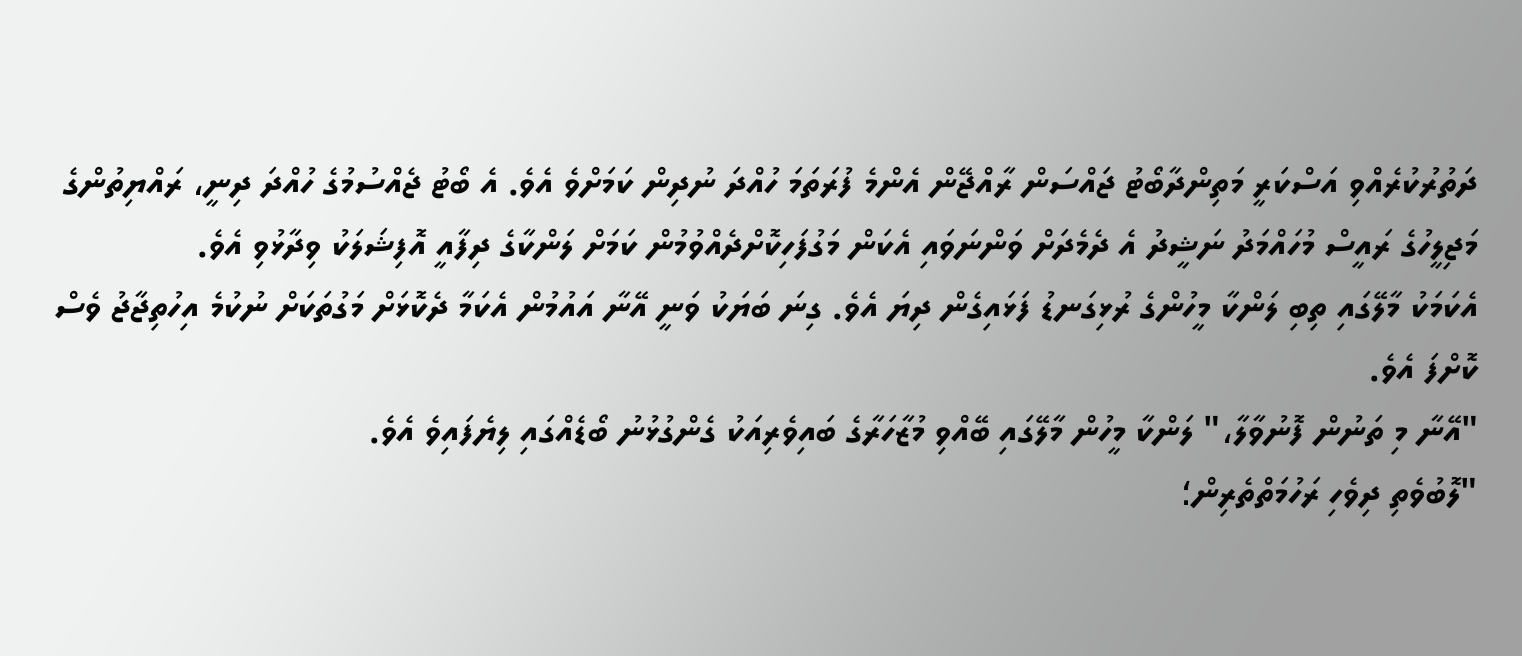ދަތުރުކުރެއްވި އަސްކަރީ މަތިންދާބޯޓު ޖައްސަން ރާއްޖޭން އެންމެ ފުރަތަމަ ހުއްދަ ނުދިން ކަމަށްވެ އެވެ. އެ ބޯޓު ޖެއްސުމުގެ ހުއްދަ ދިނީ، ރައްޔިތުންގެ މަޖިލީހުގެ ރައީސް މުހައްމަދު ނަޝީދު އެ ދެމެދަށް ވަންނަވައި އެކަން މަގުފަހިކޮށްދެއްވުމުން ކަމަށް ލަންކާގެ ދިފާއީ އޮފިޝަލަކު ވިދާޅުވި އެވެ.
އެކަމަކު މާލޭގައި ތިބި ލަންކާ މީހުންގެ ރުޅިގަނޑު ފަޅައިގެން ދިޔަ އެވެ. ގިނަ ބަޔަކު ވަނީ އޭނާ އައުމުން އެކަމާ ދެކޮޅަށް މަގުތަކަށް ނުކުމެ އިހުތިޖާޖު ވެސް ކޮށްފަ އެވެ.
"އޭނާ މި ތަނުން ފޮނުވާލާ،" ލަންކާ މީހުން މާލޭގައި ބޭއްވި މުޒާހަރާގެ ބައިވެރިއަކު ގެންގުޅުނު ބޯޑެއްގައި ލިޔެފައިވެ އެވެ.
"ލޮބުވެތި ދިވެހި ރަހުމަތްތެރިން؛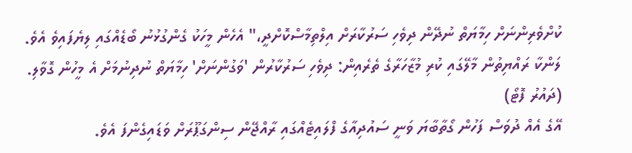ކުށްވެރިންނަށް ހިމާޔަތް ނުދޭން ދިވެހި ސަރުކާރަށް އިލްތިމާސްކޮށްދީ،" އެހެން މީހަކު ގެންގުޅުނު ބޯޑެއްގައި ލިޔެފައިވެ އެވެ.
ލަންކާ ރައްޔިތުން މާލޭގައި ކުރި މުޒާހަރާގެ ތެރެއިން: ދިވެހި ސަރުކާރުން 'ވަގުންނަށް' ހިމާޔަތް ނުދިނުމަށް އެ މީހުން ގޮވާލި. (ދައުރު ފޮޓޯ)
އޭގެ އެއް ދުވަސް ފަހުން ގޯތާބާޔަ ވަނީ ސައުދިއާގެ ފްލައިޓެއްގައި ރާއްޖޭން ސިންގަޕޫރަށް ވަޑައިގެންފަ އެވެ.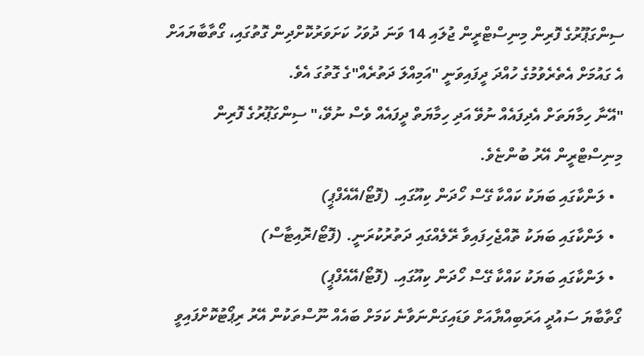ސިންގަޕޫރުގެ ފޮރިން މިނިސްޓްރީން ޖުލައި 14 ވަނަ ދުވަހު ކަށަވަރުކޮށްދިން ގޮތުގައި، ގޯތާބާޔައަށް އެ ގައުމަށް އެތެރެވުމުގެ ހުއްދަ ދީފައިވަނީ "އަމިއްލަ ދަތުރެއް"ގެ ގޮތުގަ އެވެ.
"އޭނާ ހިމާޔަތަށް އެދިފައެއް ނުވޭ އަދި ހިމާޔަތް ދީފައެއް ވެސް ނުވޭ،" ސިންގަޕޫރުގެ ފޮރިން މިނިސްޓްރީން އޭރު ބުންޏެވެ.
  • ލަންކާގައި ބަޔަކު ކައްކާ ގޭސް ހޯދަން ކިއޫގައި. (ފޮޓޯ/އޭއެފްޕީ)
  • ލަންކާގައި ބަޔަކު ތޮއްޖެހިފައިވާ ރޭލެއްގައި ދަތުރުކުރަނީ. (ފޮޓޯ/ރޮއިޓާސް)
  • ލަންކާގައި ބަޔަކު ކައްކާ ގޭސް ހޯދަން ކިއޫގައި. (ފޮޓޯ/އޭއެފްޕީ)
ގޯތާބާޔަ ސައުދީ އަރަބިއްޔާއަށް ވަޑައިގަންނަވާނެ ކަމަށް ބައެއް ނޫސްތަކުން އޭރު ރިޕޯޓުކޮށްފައިވީ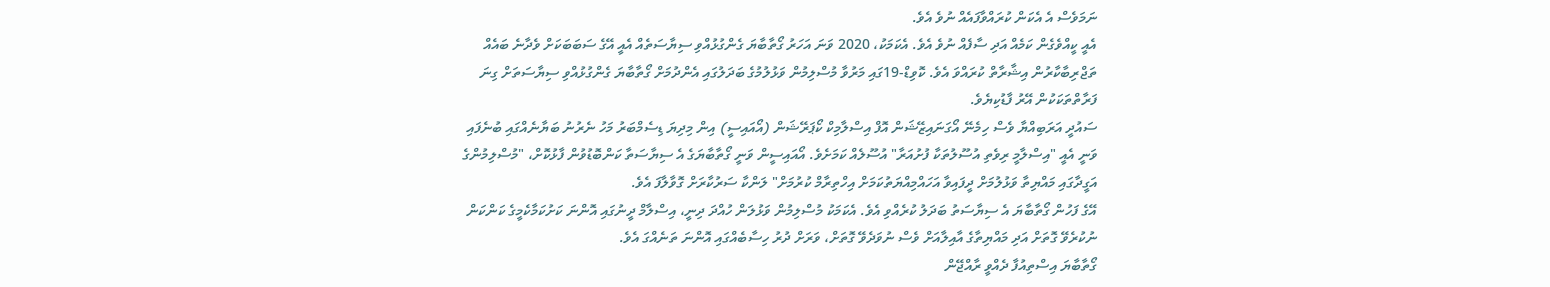ނަމަވެސް އެ އެކަން ކުރައްވާފައެއް ނުވެ އެވެ.
އެއީ ކީއްވެގެން ކަމެއް އަދި ސާފެއް ނުވެ އެވެ. އެކަމަކު، 2020 ވަނަ އަހަރު ގޯތާބާޔަ ގެންގުޅުއްވި ސިޔާސަތެއް އެއީ އޭގެ ސަބަބަކަށް ވެދާނެ ބައެއް ތަޖްރިބާކާރުން އިޝާރާތް ކުރައްވަ އެވެ. ކޮވިޑް-19ގައި މަރުވާ މުސްލިމުން ވަޅުލުމުގެ ބަދަލުގައި އެންދުމަށް ގޯތާބާޔަ ގެންގުޅުއްވި ސިޔާސަތަށް ގިނަ ފަރާތްތަކަކުން އޭރު ފާޑުކިޔެވެ.
ސައުދީ އަރަބިއްޔާ ވެސް ހިމެނޭ އޯގަނައިޒޭޝަން އޮފް އިސްލާމިކް ކޯޕަރޭޝަން (އޯއައިސީ) އިން މިދިޔަ ޑިސެމްބަރު މަހު ނެރުނު ބަޔާނެއްގައި ބުނެފައި ވަނީ އެއީ "އިސްލާމީ ރިވެތި އުސޫލުތަކާ ފުށުއަރާ" އުސޫލެއް ކަމަށެވެ. އޯއައިސީން ވަނީ ގޯތާބާޔަގެ އެ ސިޔާސަތާ ކަންބޮޑުވުން ފާޅުކޮށް، "މުސްލިމުންގެ އަގީދާގައި މައްޔިތާ ވަޅުލުމަށް ދީފައިވާ އަހައްމިއްޔަތުކަމަށް އިހްތިރާމް ކުރުމަށް" ލަންކާ ސަރުކާރަށް ގޮވާލާފަ އެވެ.
އޭގެ ފަހުން ގޯތާބާޔަ އެ ސިޔާސަތު ބަދަލު ކުރެއްވި އެވެ. އެކަމަކު މުސްލިމުން ވަޅުލަން ހުއްދަ ދިނީ، އިސްލާމް ދީނުގައި އޮންނަ ކަށުކަމާކެމީގެ ކަންކަން ނުކުރެވޭ ގޮތަށް އަދި މައްޔިތާގެ އާއިލާއަށް ވެސް ނުވަދެވޭ ގޮތަށް، ވަރަށް ދުރު ހިސާބެއްގައި އޮންނަ ތަނެއްގަ އެވެ.
ގޯތާބާޔަ އިސްތިއުފާ ދެއްވީ ރާއްޖޭން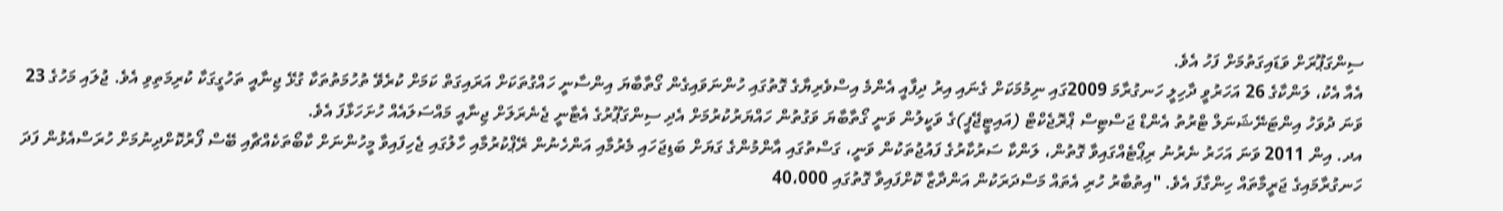ސިންގަޕޫރަށް ވަޑައިގަތުމަށް ފަހު އެވެ.
އެއާ އެކު، ލަންކާގެ 26 އަހަރުވީ ދާހިލީ ހަނގުރާމަ 2009ގައި ނިމުމަކަށް ގެނައި އިރު ދިފާއީ އެންމެ އިސްވެރިޔާގެ ގޮތުގައި ހުންނަވައިގެން ގޯތާބާޔަ އިންސާނީ ހައްގުތަކަށް އަރައިގަތް ކަމަށް ކުރެވޭ ތުހުމަތުތަކާ ގުޅޭ ޖިނާއީ ތަހުގީގަކާ ކުރިމަތިވި އެވެ. ޖުލައި މަހުގެ 23 ވަނަ ދުވަހު އިންޓަނޭޝަނަލް ޓްރުތު އެންޑް ޖަސްޓިސް ޕްރޮޖެކްޓް (އައިޓީޖޭޕީ)ގެ ވަކީލުން ވަނީ ގޯތާބާޔަ ވަގުތުން ހައްޔަރުކުރުމަށް އެދި ސިންގަޕޫރުގެ އެޓާނީ ޖެނެރަލަށް ޖިނާއީ މައްސަލައެއް ހުށަހަޅާފަ އެވެ.
އދ. އިން 2011 ވަނަ އަހަރު ނެރުނު ރިޕޯޓެއްގައިވާ ގޮތުން، ލަންކާ ސަރުކާރުގެ ފައުޖުތަކުން ވަނީ، ގަސްތުގައި އާންމުންގެ ގަޔަށް ބަޑިޖަހައި މެރުމާއި އަންހެނުން ރޭޕްކުރުމާއި ހާލުގައި ޖެހިފައިވާ މީހުންނަށް ކާބޯތަކެއްޗާއި ބޭސް ފޯރުކޮށްދިނުމަށް ހުރަސްއެޅުން ފަދަ ހަނގުރާމައިގެ ޖަރީމާތައް ހިންގާފަ އެވެ. "އިތުބާރު ހުރި އެތައް މަސްދަރަކުން އަންދާޒާ ކޮށްފައިވާ ގޮތުގައި 40،000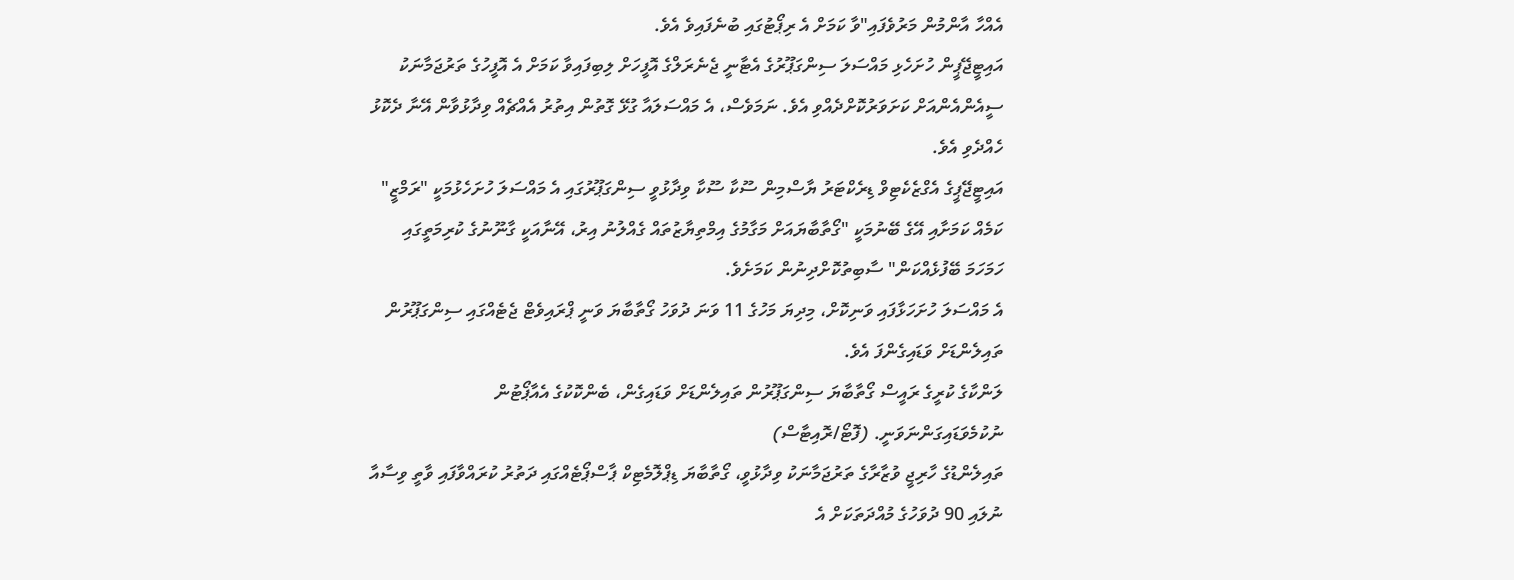އެއްހާ އާންމުން މަރުވެފައި"ވާ ކަމަށް އެ ރިޕޯޓުގައި ބުނެފައިވެ އެވެ.
އައިޓީޖޭޕީން ހުށަހެޅި މައްސަލަ ސިންގަޕޫރުގެ އެޓާނީ ޖެނެރަލްގެ އޮފީހަށް ލިބިފައިވާ ކަމަށް އެ އޮފީހުގެ ތަރުޖަމާނަކު ސީއެންއެންއަށް ކަށަވަރުކޮށްދެއްވި އެވެ. ނަމަވެސް، އެ މައްސަލައާ ގުޅޭ ގޮތުން އިތުރު އެއްޗެއް ވިދާޅުވާން އޭނާ ދެކޮޅު ހެއްދެވި އެވެ.
އައިޓީޖޭޕީގެ އެގްޒެކެޓިވް ޑިރެކްޓަރު ޔާސްމިން ސޫކާ ސޫކާ ވިދާޅުވީ ސިންގަޕޫރުގައި އެ މައްސަލަ ހުށަހެޅުމަކީ "ރަމްޒީ" ކަމެއް ކަމަށާއި އޭގެ ބޭނުމަކީ "ގޯތާބާޔައަށް މަގާމުގެ އިމްތިޔާޒުތައް ގެއްލުނު އިރު، އޭނާއަކީ ގާނޫނުގެ ކުރިމަތީގައި ހަމަހަމަ ބޭފުޅެއްކަން" ސާބިތުކޮށްދިނުން ކަމަށެވެ.
އެ މައްސަލަ ހުށަހަޅާފައި ވަނިކޮށް، މިދިޔަ މަހުގެ 11 ވަނަ ދުވަހު ގޯތާބާޔަ ވަނީ ޕްރައިވެޓް ޖެޓެއްގައި ސިންގަޕޫރުން ތައިލެންޑަށް ވަޑައިގެންފަ އެވެ.
ލަންކާގެ ކުރީގެ ރައީސް ގޯތާބާޔަ ސިންގަޕޫރުން ތައިލެންޑަށް ވަޑައިގެން، ބެންކޮކުގެ އެއާޕޯޓުން ނުކުމެވަޑައިގަންނަވަނީ. (ފޮޓޯ/ރޮއިޓާސް)
ތައިލެންޑުގެ ހާރިޖީ ވުޒާރާގެ ތަރުޖަމާނަކު ވިދާޅުވީ، ގޯތާބާޔަ ޑިޕްލޮމެޓިކް ޕާސްޕޯޓެއްގައި ދަތުރު ކުރައްވާފައި ވާތީ ވިސާއާ ނުލައި 90 ދުވަހުގެ މުއްދަތަކަށް އެ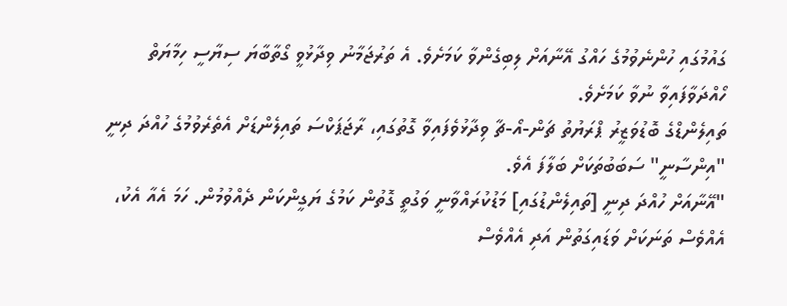ގައުމުގައި ހުންނެވުމުގެ ހައްގު އޭނާއަށް ލިބިގެންވާ ކަމަށެވެ. އެ ތަރުޖަމާނު ވިދާޅުވީ ގޯތާބާޔަ ސިޔާސީ ހިމާޔަތް ހޯއްދަވާފައިވާ ނުވާ ކަމަށެވެ.
ތައިލެންޑްގެ ބޮޑުވަޒީރު ޕްރަޔުތު ޗަން-އޯ-ޗާ ވިދާޅުވެފައިވާ ގޮތުގައި، ރާޖަޕަކްސަ ތައިލެންޑަށް އެތެރެވުމުގެ ހުއްދަ ދިނީ "އިންސާނީ" ސަބަބުތަކަށް ބަލާފަ އެވެ.
"އޭނާއަށް ހުއްދަ ދިނީ [ތައިލެންޑުގައި] މަޑުކުރައްވާނީ ވަގުތީ ގޮތުން ކަމުގެ ޔަގީންކަން ދެއްވުމުން. ހަމަ އެއާ އެކު، އެއްވެސް ތަނަކަށް ވަޑައިގަތުން އަދި އެއްވެސް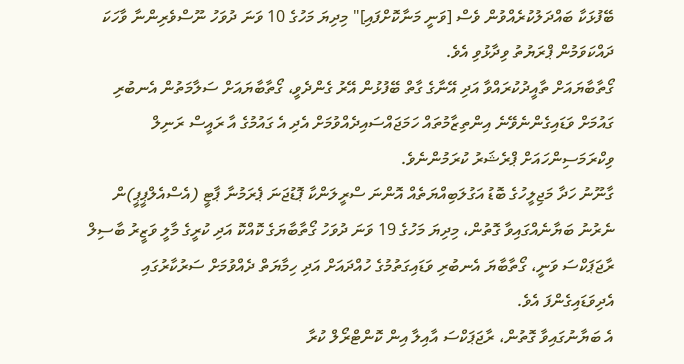ބޭފުޅަކާ ބައްދަލުކުރެއްވުން ވެސް [ވަނީ މަނާކޮށްފައި]" މިދިޔަ މަހުގެ 10 ވަނަ ދުވަހު ނޫސްވެރިންނާ ވާހަކަ ދައްކަވަމުން ޕްރަޔުތު ވިދާޅުވި އެވެ.
ގޯތާބާޔައަށް ތާއީދުކުރައްވާ އަދި އޭނާގެ ގާތް ބޭފުޅުން އޭރު ގެންދެވީ، ގޯތާބާޔައަށް ސަލާމަތުން އެނބުރި ގައުމަށް ވަޑައިގެންނެވޭނެ އިންތިޒާމުތައް ހަމަޖައްސައިދެއްވުމަށް އެދި އެ ގައުމުގެ އާ ރައީސް ރަނިލް ވިކްރަމަސިންހައަށް ޕްރެޝަރު ކުރަމުންނެވެ.
ގާނޫނު ހަދާ މަޖިލީހުގެ ބޮޑު އަގުލަބިއްޔަތެއް އޮންނަ ސްރީލަންކާ ޕޮޑުޖަނަ ޕެރަމުނާ ޕާޓީ (އެސްއެލްޕީޕީ)ން ނެރުނު ބަޔާނެއްގައިވާ ގޮތުން، މިދިޔަ މަހުގެ 19 ވަނަ ދުވަހު ގޯތާބާޔަގެ ކޮއްކޮ އަދި ކުރީގެ މާލީ ވަޒީރު ބާސިލް ރާޖަޕަކްސަ ވަނީ، ގޯތާބާޔަ އެނބުރި ވަޑައިގަތުމުގެ ހުއްދައަށް އަދި ހިމާޔަތް ދެއްވުމަށް ސަރުކާރުގައި އެދިވަޑައިގެންފަ އެވެ.
އެ ބަޔާނުގައިވާ ގޮތުން، ރާޖަޕަކްސަ އާއިލާ އިން ކޮންޓްރޯލް ކުރާ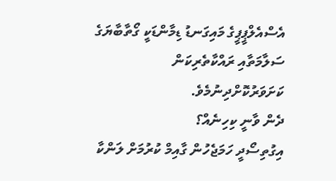އެސްއެލްޕީޕީގެ މައިގަނޑު ޑިމާންޑަކީ ގޯތާބާޔަގެ ސަލާމަތާއި ރައްކާތެރިކަން ކަށަވަރުކޮށްދިނުމެވެ.
ދެން ވާނީ ކިހިނެއް؟
އިގުތިސޯދީ ހަމަޖެހުން ގާއިމް ކުރުމަށް ލަންކާ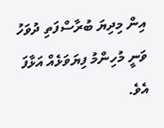އިން މިދިޔަ ބުރާސްފަތި ދުވަހު ވަނީ މުހިންމު ފިޔަވަޅެއް އަޅާފަ އެވެ.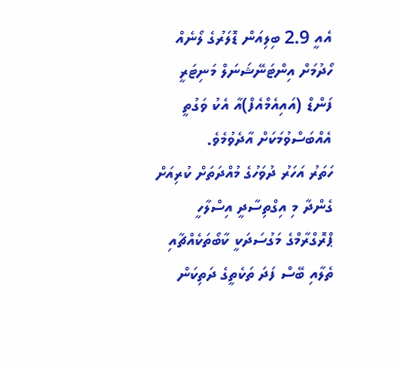އެއީ 2.9 ބިލިއަން ޑޮލަރުގެ ލޯނެއް ހޯދުމަށް އިންޓަނޭޝަނަލް މަނިޓަރީ ފަންޑް (އައިއެމްއެފް)އާ އެކު ވަގުތީ އެއްބަސްވުމަކަށް އާދެވުމެވެ.
ހަތަރު އަހަރު ދުވަހުގެ މުއްދަތަށް ކުރިއަށް ގެންދާ މި އިގްތިސާދީ އިސްލާހީ ޕްރޮގްރާމްގެ މަގުސަދަކީ ކާބޯތަކެއްޗާއި ތެލާއި ބޭސް ފަދަ ތަކެތީގެ ދަތިކަން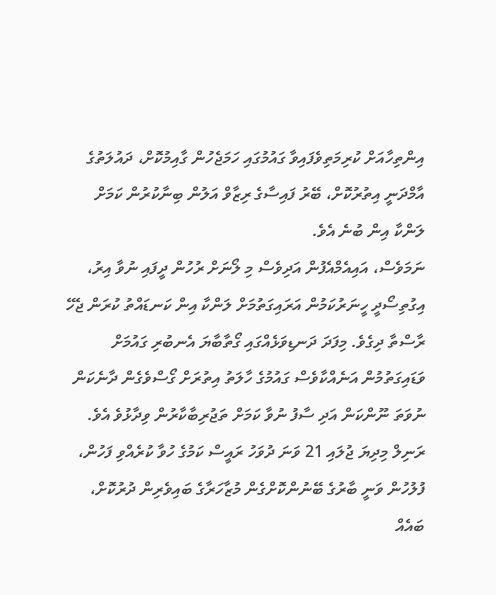އިންތިހާއަށް ކުރިމަތިވެފައިވާ ގައުމުގައި ހަމަޖެހުން ގާއިމުކޮށް، ދައުލަތުގެ އާމްދަނީ އިތުރުކޮށް، ބޭރު ފައިސާގެ ރިޒާވް އަލުން ބިނާކުރުން ކަމަށް ލަންކާ އިން ބުނެ އެވެ.
ނަމަވެސް، އައިއެމްއެފުން އަދިވެސް މި ލޯނަށް ރުހުން ދީފައި ނުވާ އިރު، އިގުތިސޯދީ ހީނަރުކަމުން އަރައިގަތުމަށް ލަންކާ އިން ކަނޑައްތު ކުރަން ޖެހޭ ރާސްތާ ދިގެވެ. މިފަދަ ދަނޑިވަޅެއްގައި ގޯތާބާޔަ އެނބުރި ގައުމަށް ވަޑައިގަތުމުން އަނެއްކާވެސް ގައުމުގެ ހާލަތު އިތުރަށް ގޯސްވެގެން ދާނެކަން ނުވަތަ ނޫންކަން އަދި ސާފު ނުވާ ކަމަށް ތަޖުރިބާކާރުން ވިދާޅުވެ އެވެ.
ރަނިލް މިދިޔަ ޖުލައި 21 ވަނަ ދުވަހު ރައީސް ކަމުގެ ހުވާ ކުރެއްވި ފަހުން، ފުލުހުން ވަނީ ބާރުގެ ބޭނުންކޮށްގެން މުޒާހަރާގެ ބައިވެރިން ދުރުކޮށް، ބައެއް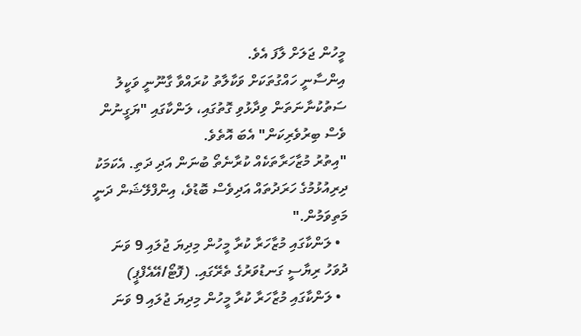މީހުން ޖަލަށް ލާފަ އެވެ.
އިންސާނީ ހައްގުތަކަށް ވަކާލާތު ކުރައްވާ ގާނޫނީ ވަކީލު ސަތުކުނާނަތަން ވިދާޅުވި ގޮތުގައި، ލަންކާގައި "ޔަގީނުން ވެސް ބިރުވެރިކަން" އެބަ އޮތެވެ.
"އިތުރު މުޒާހަރާތަކެއް ކުރާނެތޯ ބުނަން އަދި ދަތި. އެކަމަކު ދިރިއުޅުމުގެ ހަރަދުތައް އަދިވެސް ބޮޑުވެ، އިންފްލޭޝަން ދަނީ މަތިވަމުން."
  • ލަންކާގައި މުޒާހަރާ ކުރާ މީހުން މިދިޔަ ޖުލައި 9 ވަނަ ދުވަހު ރިޔާސީ ގަނޑުވަރުގެ ތެރޭގައި. (ފޮޓޯ/އޭއެފްޕީ)
  • ލަންކާގައި މުޒާހަރާ ކުރާ މީހުން މިދިޔަ ޖުލައި 9 ވަނަ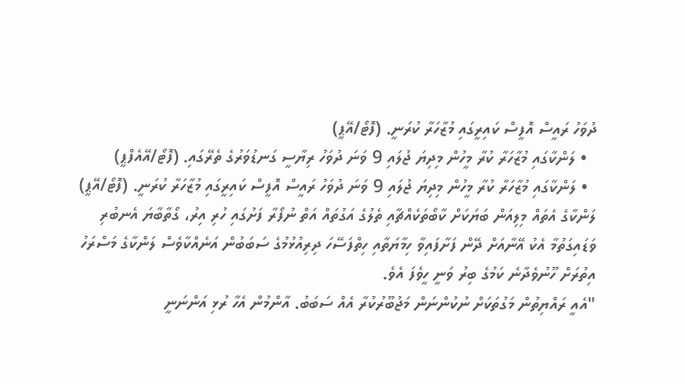ދުވަހު ރައީސް އޮފީސް ކައިރީގައި މުޒާހަރާ ކުރަނީ. (ފޮޓޯ/އޭޕީ)
  • ލަންކާގައި މުޒާހަރާ ކުރާ މީހުން މިދިޔަ ޖުލައި 9 ވަނަ ދުވަހު ރިޔާސީ ގަނޑުވަރުގެ ތެރޭގައި. (ފޮޓޯ/އޭއެފްޕީ)
  • ލަންކާގައި މުޒާހަރާ ކުރާ މީހުން މިދިޔަ ޖުލައި 9 ވަނަ ދުވަހު ރައީސް އޮފީސް ކައިރީގައި މުޒާހަރާ ކުރަނީ. (ފޮޓޯ/އޭޕީ)
ލަންކާގެ އެތައް މިލިއަން ބަޔަކަށް ކާބޯތަކެއްޗާއި ތެލުގެ އަގުތައް އަތް ނުފޯރާ ފަށުގައި ހުރި އިރު، ގޯތާބާޔަ އެނބުރި ވަޑައިގަތުމާ އެކު އޭނާއަށް ދޭން ފަށާފައިވާ ހިމާޔަތާއި ހިތްފަސޭހަ ދިރިއުޅުމުގެ ސަބަބުން އަނެއްކާވެސް ލަންކާގެ މަސްރަހު އިތުރަށް ހޫނުވެދާނެ ކަމުގެ ބިރު ވަނީ ހީވެފަ އެވެ.
"އެއީ ރައްޔިތުން މަގުތަކަށް ނުކުންނަން މަޖުބޫރުކުރާ އެއް ސަބަބު. އާންމުން އެހާ ރުޅި އަންނަނީ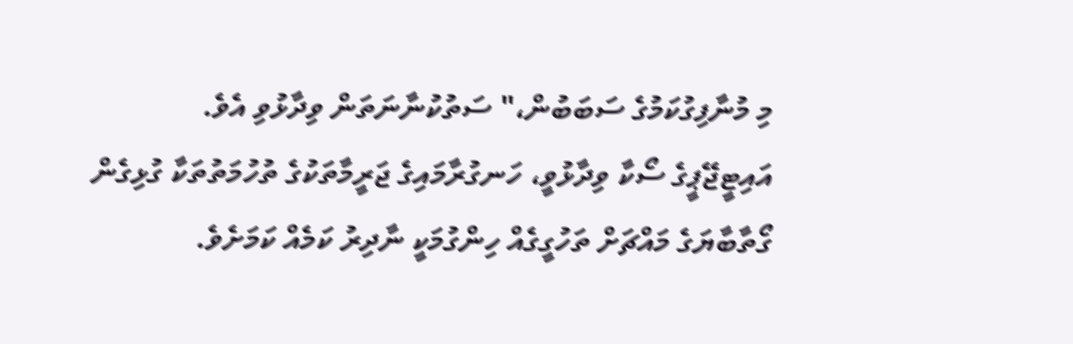މި މުނާފިގުކަމުގެ ސަބަބުން،" ސަތުކުނާނަތަން ވިދާޅުވި އެވެ.
އައިޓީޖޭޕީގެ ސޯކާ ވިދާޅުވީ، ހަނގުރާމައިގެ ޖަރީމާތަކުގެ ތުހުމަތުތަކާ ގުޅިގެން ގޯތާބާޔަގެ މައްޗަށް ތަހުގީގެއް ހިންގުމަކީ ނާދިރު ކަމެއް ކަމަށެވެ.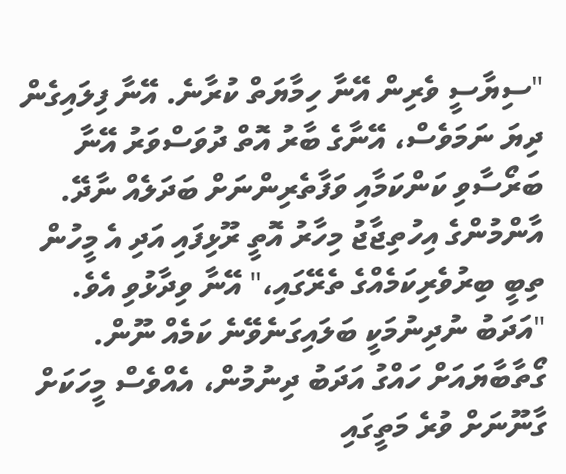"ސިޔާސީ ވެރިން އޭނާ ހިމާޔަތް ކުރާނެ. އޭނާ ފިލައިގެން ދިޔަ ނަމަވެސް، އޭނާގެ ބާރު އޮތް ދުވަސްވަރު އޭނާ ބަރޯސާވި ކަންކަމާއި ވަފާތެރިންނަށް ބަދަލެއް ނާދޭ. އާންމުންގެ އިހުތިޖާޖު މިހާރު އޮތީ ރޫޅިފައި އަދި އެ މީހުން ތިބީ ބިރުވެރިކަމެއްގެ ތެރޭގައި،" އޭނާ ވިދާޅުވި އެވެ.
"އަދަބު ނުދިނުމަކީ ބަލައިގަނެވޭނެ ކަމެއް ނޫން. ގޯތާބާޔައަށް ހައްގު އަދަބު ދިނުމުން، އެއްވެސް މީހަކަށް ގާނޫނަށް ވުރެ މަތީގައި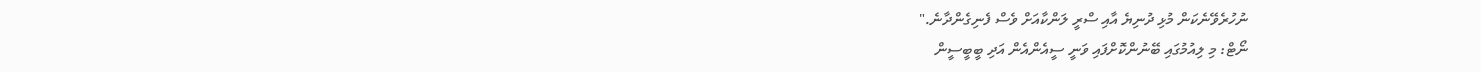ނުހުރެވޭނެކަން މުޅި ދުނިޔެ އާއި ސްރީ ލަންކާއަށް ވެސް ފެނިގެންދާނެ."
ނޯޓް: މި ލިއުމުގައި ބޭނުންކޮށްފައި ވަނީ ސީއެންއެން އަދި ބީބީސީން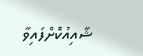ޝާއިއުކޮށްފައިވާ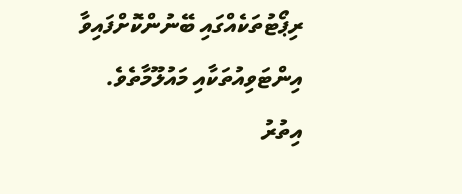ރިޕޯޓުތަކެއްގައި ބޭނުންކޮށްފައިވާ އިންޓަވިއުތަކާއި މައުލޫމާތެވެ.
އިތުރު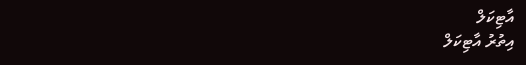އާޓިކަލް
އިތުރު އާޓިކަލް